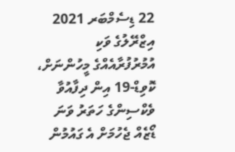22 ޑިސެމްބަރ 2021
އިޒްރޭލުގެ ވަކި އުމުރުފުރާއެއްގެ މީހުންނަށް، ކޮވިޑް-19 އިން ދިފާއުވާ ވެކްސިންގެ ހަތަރު ވަނަ ޑޯޒެއް ޖެހުމަށް އެ ގައުމުން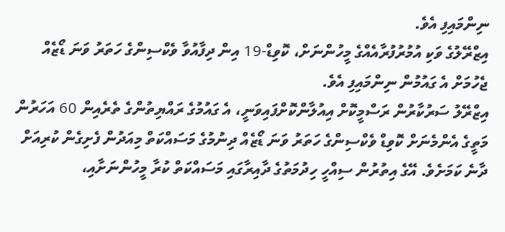ނިންމައިފި އެވެ.
އިޒްރޭލުގެ ވަކި އުމުރުފުރާއެއްގެ މީހުންނަށް، ކޮވިޑް-19 އިން ދިފާއުވާ ވެކްސިންގެ ހަތަރު ވަނަ ޑޯޒެއް ޖެހުމަށް އެ ގައުމުން ނިންމައިފި އެވެ.
އިޒްރޭލު ސަރުކާރުން ރަސްމީކޮށް އިއުލާންކޮށްފައިވަނީ، އެ ގައުމުގެ ރައްޔިތުންގެ ތެރެއިން 60 އަހަރުން މަތީގެ އެންމެނަށް ކޮވިޑް ވެކްސިންގެ ހަތަރު ވަނަ ޑޯޒެއް ދިނުމުގެ މަސައްކަތް މިއަދުން ފެށިގެން ކުރިއަށް ދާނެ ކަމަށެވެ. އޭގެ އިތުރުން ސިއްހީ ހިދުމަތުގެ ދާއިރާގައި މަސައްކަތް ކުރާ މީހުންނަށާއި،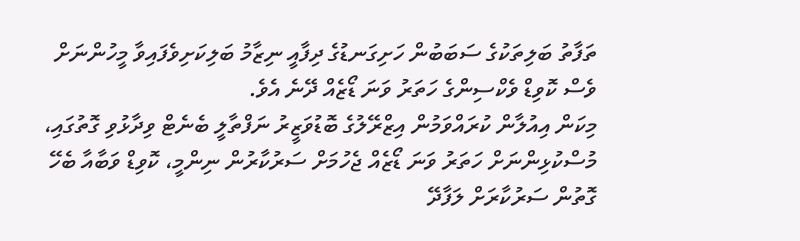ތަފާތު ބަލިތަކުގެ ސަބަބުން ހަށިގަނޑުގެ ދިފާއީ ނިޒާމު ބަލިކަށިވެފައިވާ މީހުންނަށް ވެސް ކޮވިޑް ވެކްސިންގެ ހަތަރު ވަނަ ޑޯޒެއް ދޭނެ އެވެ.
މިކަން އިއުލާން ކުރައްވަމުން އިޒްރޭލުގެ ބޮޑުވަޒީރު ނަފްތާލީ ބެނެޓް ވިދާޅުވި ގޮތުގައި، މުސްކުޅިންނަށް ހަތަރު ވަނަ ޑޯޒެއް ޖެހުމަށް ސަރުކާރުން ނިންމީ، ކޮވިޑް ވަބާއާ ބެހޭ ގޮތުން ސަރުކާރަށް ލަފާދޭ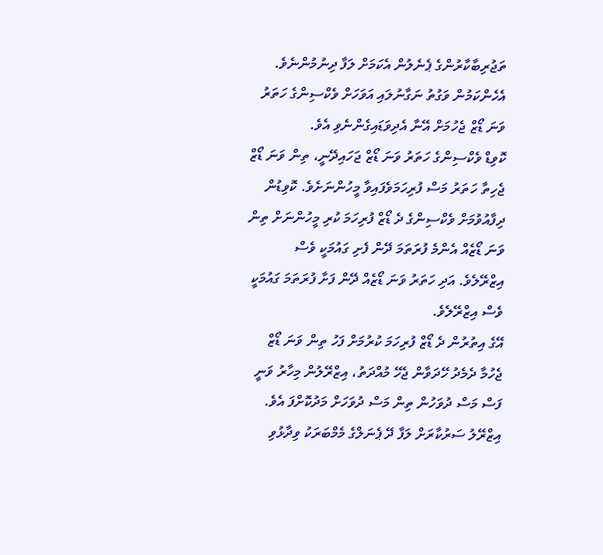ތަޖުރިބާކާރުންގެ ޕެނެލުން އެކަމަށް ލަފާ ދިނުމުންނެވެ. އެހެންކަމުން ވަގުތު ނަގާނުލައި އަވަހަށް ވެކްސިންގެ ހަތަރު ވަނަ ޑޯޒް ޖެހުމަށް އޭނާ އެދިވަޑައިގެންނެވި އެވެ.
ކޮވިޑް ވެކްސިންގެ ހަތަރު ވަނަ ޑޯޒް ޖަހައިދޭނީ، ތިން ވަނަ ޑޯޒް ޖެހިތާ ހަތަރު މަސް ފުރިހަމަވެފައިވާ މީހުންނަށެވެ. ކޮވިޑުން ދިފާއުވުމަށް ވެކްސިންގެ ދެ ޑޯޒް ފުރިހަމަ ކުރި މީހުންނަށް ތިން ވަނަ ޑޯޒެއް އެންމެ ފުރަތަމަ ދޭން ފެށި ގައުމަކީ ވެސް އިޒްރޭލެވެ. އަދި ހަތަރު ވަނަ ޑޯޒެއް ދޭން ފަށާ ފުރަތަމަ ގައުމަކީ ވެސް އިޒްރޭލެވެ.
އޭގެ އިތުރުން ދެ ޑޯޒް ފުރިހަމަ ކުރުމަށް ފަހު ތިން ވަނަ ޑޯޒް ޖެހުމާ ދެމެދު ހޭދަވާން ޖެހޭ މުއްދަތު، އިޒްރޭލުން މިހާރު ވަނީ ފަސް މަސް ދުވަހުން ތިން މަސް ދުވަހަށް މަދުކޮށްފަ އެވެ.
އިޒްރޭލު ސަރުކާރަށް ލަފާ ދޭ ޕެނަލްގެ މެމްބަރަކު ވިދާޅުވި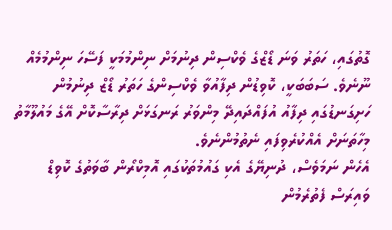ގޮތުގައި، ހަތަރު ވަނަ ޑޯޒްގެ ވެކްސިން ދިނުމަށް ނިންމުމަކީ ފަސޭހަ ނިންމުމެއް ނޫނެވެ. ސަބަބަކީ، ކޮވިޑުން ދިފާއުވާ ވެކްސިންގެ ހަތަރު ޑޯޒް ދިނުމުން ހަށިގަނޑުގައި ދިފާއު އުފައްދައިދޭ މިންވަރު ރަނގަޅަށް ދިރާސާކޮށް އޭގެ މައުލޫމާތު މިހާތަނަށް އެއްކުރެވިފައި ނެތުމުންނެވެ.
އެހެން ނަމަވެސް، ދުނިޔޭގެ އެކި ގައުމުތަކުގައި އޮމިކްރޯން ބާވަތުގެ ކޮވިޑް ވައިރަސް ފެތުރެމުން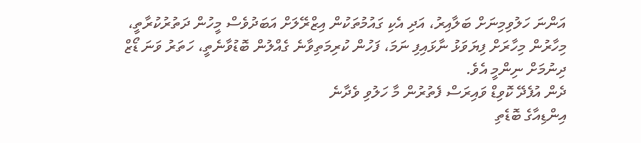އަންނަ ހަލުވިމިނަށް ބަލާއިރު، އަދި އެކި ގައުމުތަކުން އިޒްރޭލަށް އަބަދުވެސް މީހުން ދަތުރުކުރާތީ، މިހާރުން މިހާރަށް ފިޔަވަޅު ނާޅައިފި ނަމަ، ފަހުން ކުރިމަތިވާނެ ގެއްލުން ބޮޑުވާނެތީ، ހަތަރު ވަނަ ޑޯޒް ދިނުމަށް ނިންމީ އެވެ.
ދެން އުފެދޭ ކޮވިޑް ވައިރަސް ފެތުރުން މާ ހަލުވި ވެދާނެ
އިންޑިއާގެ ބޮޑެތި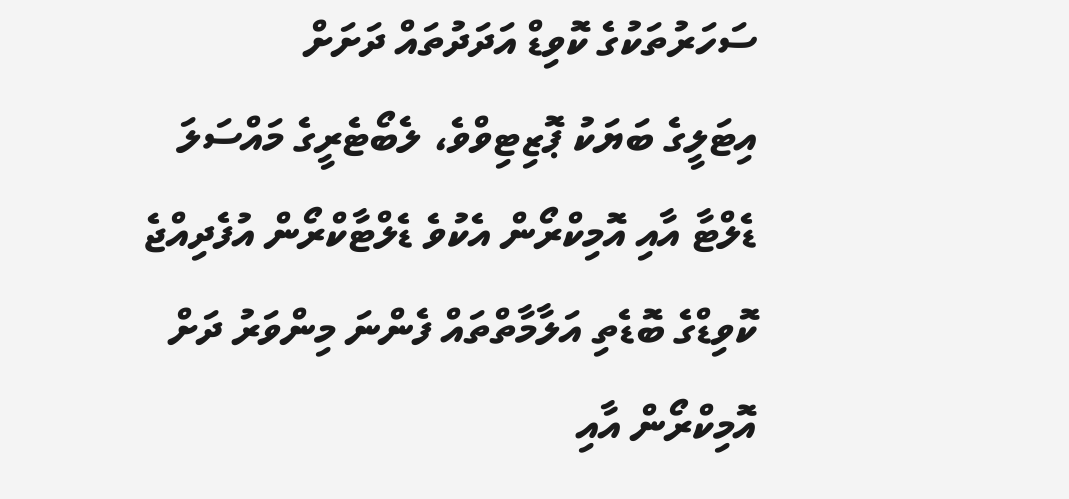ސަހަރުތަކުގެ ކޮވިޑް އަދަދުތައް ދަށަށް
އިޓަލީގެ ބަޔަކު ޕޮޒިޓިވްވެ، ލެބޯޓެރީގެ މައްސަލަ
ޑެލްޓާ އާއި އޮމިކްރޯން އެކުވެ ޑެލްޓާކްރޯން އުފެދިއްޖެ
ކޮވިޑްގެ ބޮޑެތި އަލާމާތްތައް ފެންނަ މިންވަރު ދަށް
އޮމިކްރޯން އާއި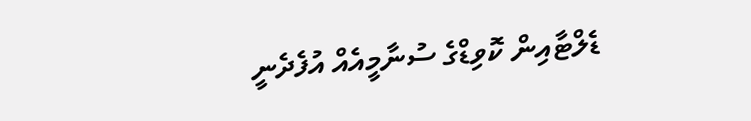ޑެލްޓާއިން ކޮވިޑްގެ ސުނާމީއެއް އުފެދެނީ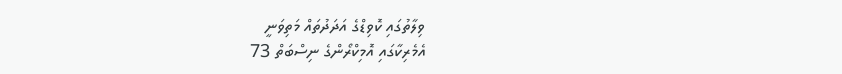ވިލާތުގައި ކޮވިޑްގެ އަދަދުތައް މަތިވަނީ
އެމެރިކާގައި އޮމިކްރޯންގެ ނިސްބަތް 73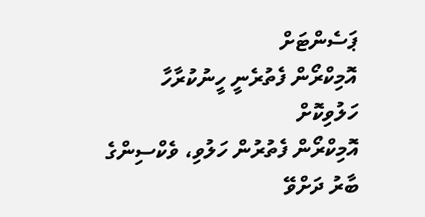ޕަސެންޓަށް
އޮމިކްރޯން ފެތުރެނީ ހީނުކުރާހާ ހަލުވިކޮށް
އޮމިކްރޯން ފެތުރުން ހަލުވި، ވެކްސިންގެ ބާރު ދަށްވޭ